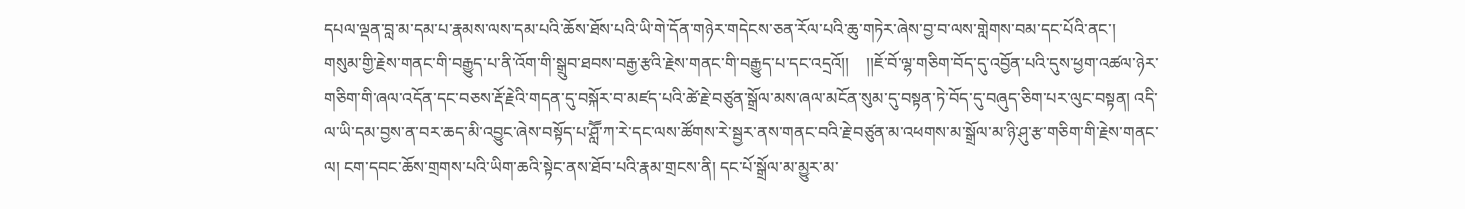དཔལ་ལྡན་བླ་མ་དམ་པ་རྣམས་ལས་དམ་པའི་ཆོས་ཐོས་པའི་ཡི་གེ་དོན་གཉེར་གདེངས་ཅན་རོལ་པའི་ཆུ་གཏེར་ཞེས་བྱ་བ་ལས་གླེགས་བམ་དང་པོའི་ནང་།
གསུམ་གྱི་རྗེས་གནང་གི་བརྒྱུད་པ་ནི་འོག་གི་སྒྲུབ་ཐབས་བརྒྱ་རྩའི་རྗེས་གནང་གི་བརྒྱུད་པ་དང་འདྲའོ།།    །།ཇོ་བོ་ལྷ་གཅིག་བོད་དུ་འབྱོན་པའི་དུས་ཕྱག་འཚལ་ཉེར་གཅིག་གི་ཞལ་འདོན་དང་བཅས་རྡོ་རྗེའི་གདན་དུ་བསྐོར་བ་མཛད་པའི་ཚེ་རྗེ་བཙུན་སྒྲོལ་མས་ཞལ་མངོན་སུམ་དུ་བསྟན་ཏེ་བོད་དུ་བཞུད་ཅིག་པར་ལུང་བསྟན། འདི་ལ་ཡི་དམ་བྱས་ན་བར་ཆད་མི་འབྱུང་ཞེས་བསྟོད་པ་ཤླཽ་ཀ་རེ་དང་ལས་ཚོགས་རེ་སྦྱར་ནས་གནང་བའི་རྗེ་བཙུན་མ་འཕགས་མ་སྒྲོལ་མ་ཉི་ཤུ་རྩ་གཅིག་གི་རྗེས་གནང་ལ། ངག་དབང་ཆོས་གྲགས་པའི་ཡིག་ཆའི་སྟེང་ནས་ཐོབ་པའི་རྣམ་གྲངས་ནི། དང་པོ་སྒྲོལ་མ་མྱུར་མ་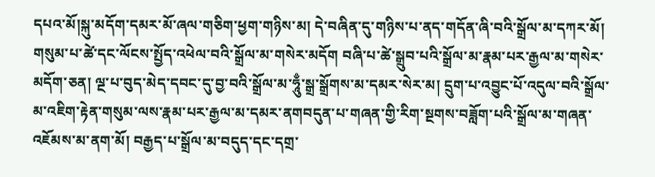དཔའ་མོ།སྐུ་མདོག་དམར་མོ་ཞལ་གཅིག་ཕྱག་གཉིས་མ། དེ་བཞིན་དུ་གཉིས་པ་ནད་གདོན་ཞི་བའི་སྒྲོལ་མ་དཀར་མོ། གསུམ་པ་ཚེ་དང་ལོངས་སྤྱོད་འཕེལ་བའི་སྒྲོལ་མ་གསེར་མདོག བཞི་པ་ཚེ་སྒྲུབ་པའི་སྒྲོལ་མ་རྣམ་པར་རྒྱལ་མ་གསེར་མདོག་ཅན། ལྔ་པ་བུད་མེད་དབང་དུ་བྱ་བའི་སྒྲོལ་མ་ཧཱུྃ་སྒྲ་སྒྲོགས་མ་དམར་སེར་མ། དྲུག་པ་འབྱུང་པོ་འདུལ་བའི་སྒྲོལ་མ་འཇིག་རྟེན་གསུམ་ལས་རྣམ་པར་རྒྱལ་མ་དམར་ནགབདུན་པ་གཞན་གྱི་རིག་སྔགས་བཟློག་པའི་སྒྲོལ་མ་གཞན་འཇོམས་མ་ནག་མོ། བརྒྱད་པ་སྒྲོལ་མ་བདུད་དང་དགྲ་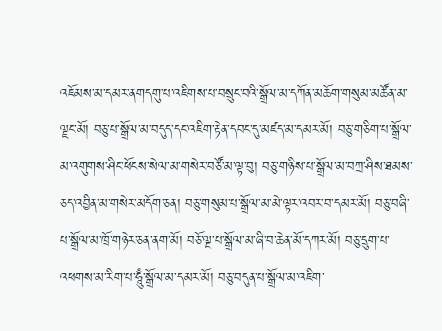འཇོམས་མ་དམར་ནགདགུ་པ་འཇིགས་པ་བསྲུང་བའི་སྒྲོལ་མ་དཀོན་མཆོག་གསུམ་མཚོན་མ་ལྗང་མོ། བཅུ་པ་སྒྲོལ་མ་བདུད་དང་འཇིག་རྟེན་དབང་དུ་མཛད་མ་དམར་མོ། བཅུ་གཅིག་པ་སྒྲོལ་མ་འགུགས་ཤིང་ཕོངས་སེལ་མ་གསེར་བཙོ་མ་ལྟ་བུ། བཅུ་གཉིས་པ་སྒྲོལ་མ་བཀྲ་ཤིས་ཐམས་ཅད་འབྱིན་མ་གསེར་མདོག་ཅན། བཅུ་གསུམ་པ་སྒྲོལ་མ་མེ་ལྟར་འབར་བ་དམར་མོ། བཅུ་བཞི་པ་སྒྲོལ་མ་ཁྲོ་གཉེར་ཅན་ནག་མོ། བཅོ་ལྔ་པ་སྒྲོལ་མ་ཞི་བ་ཆེན་མོ་དཀར་མོ། བཅུ་དྲུག་པ་འཕགས་མ་རིག་པ་ཧཱུྃ་སྒྲོལ་མ་དམར་མོ། བཅུ་བདུན་པ་སྒྲོལ་མ་འཇིག་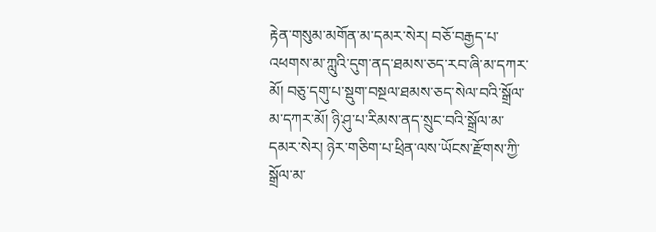རྟེན་གསུམ་མགོན་མ་དམར་སེར། བཅོ་བརྒྱད་པ་འཕགས་མ་ཀླུའི་དུག་ནད་ཐམས་ཅད་རབ་ཞི་མ་དཀར་མོ། བཅུ་དགུ་པ་སྡུག་བསྔལ་ཐམས་ཅད་སེལ་བའི་སྒྲོལ་མ་དཀར་མོ། ཉི་ཤུ་པ་རིམས་ནད་སྲུང་བའི་སྒྲོལ་མ་དམར་སེར། ཉེར་གཅིག་པ་ཕྲིན་ལས་ཡོངས་རྫོགས་ཀྱི་སྒྲོལ་མ་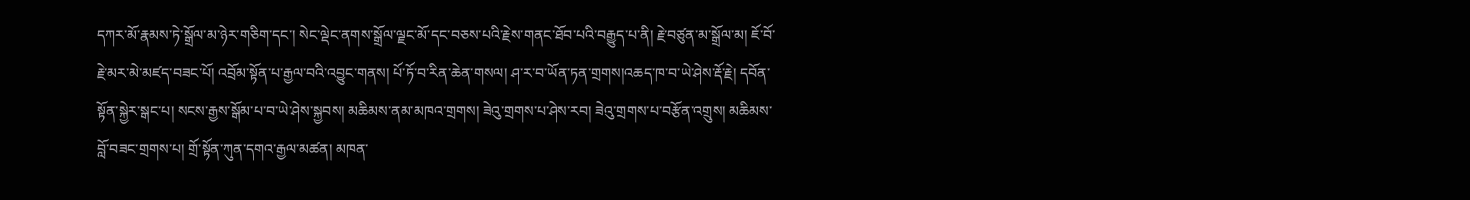དཀར་མོ་རྣམས་ཏེ་སྒྲོལ་མ་ཉེར་གཅིག་དང་། སེང་ལྡེང་ནགས་སྒྲོལ་ལྗང་མོ་དང་བཅས་པའི་རྗེས་གནང་ཐོབ་པའི་བརྒྱུད་པ་ནི། རྗེ་བཙུན་མ་སྒྲོལ་མ། ཇོ་བོ་རྗེ་མར་མེ་མཛད་བཟང་པོ། འབྲོམ་སྟོན་པ་རྒྱལ་བའི་འབྱུང་གནས། པོ་ཏོ་བ་རིན་ཆེན་གསལ། ཤ་ར་བ་ཡོན་ཏན་གྲགས།འཆད་ཁ་བ་ཡེ་ཤེས་རྡོ་རྗེ། དབོན་སྟོན་སྐྱེར་སྒང་པ། སངས་རྒྱས་སྒོམ་པ་བ་ཡེ་ཤེས་སྐྱབས། མཆིམས་ནམ་མཁའ་གྲགས། ཟེའུ་གྲགས་པ་ཤེས་རབ། ཟེའུ་གྲགས་པ་བརྩོན་འགྲུས། མཆིམས་བློ་བཟང་གྲགས་པ། གྲོ་སྟོན་ཀུན་དགའ་རྒྱལ་མཚན། མཁན་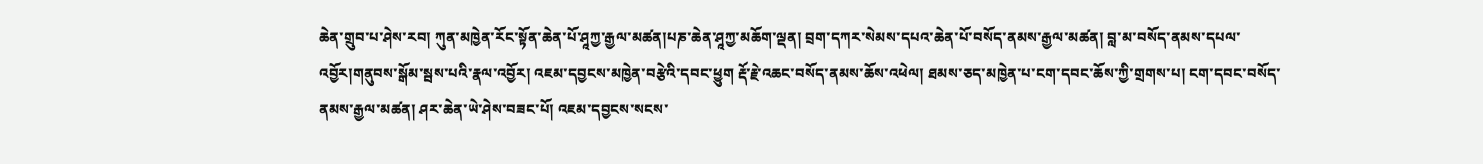ཆེན་གྲུབ་པ་ཤེས་རབ། ཀུན་མཁྱེན་རོང་སྟོན་ཆེན་པོ་ཤཱཀྱ་རྒྱལ་མཚན།པཎ་ཆེན་ཤཱཀྱ་མཆོག་ལྡན། བྲག་དཀར་སེམས་དཔའ་ཆེན་པོ་བསོད་ནམས་རྒྱལ་མཚན། བླ་མ་བསོད་ནམས་དཔལ་འབྱོར།གནུབས་སྒོམ་སྦས་པའི་རྣལ་འབྱོར། འཇམ་དབྱངས་མཁྱེན་བརྩེའི་དབང་ཕྱུག རྡོ་རྗེ་འཆང་བསོད་ནམས་ཆོས་འཕེལ། ཐམས་ཅད་མཁྱེན་པ་ངག་དབང་ཆོས་ཀྱི་གྲགས་པ། ངག་དབང་བསོད་ནམས་རྒྱལ་མཚན། ཤར་ཆེན་ཡེ་ཤེས་བཟང་པོ། འཇམ་དབྱངས་སངས་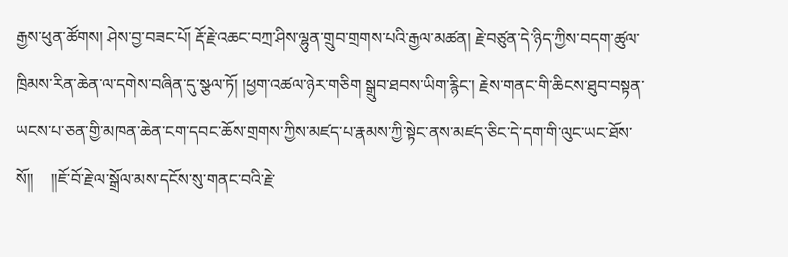རྒྱས་ཕུན་ཚོགས། ཤེས་བྱ་བཟང་པོ། རྡོ་རྗེ་འཆང་བཀྲ་ཤིས་ལྷུན་གྲུབ་གྲགས་པའི་རྒྱལ་མཚན། རྗེ་བཙུན་དེ་ཉིད་ཀྱིས་བདག་ཚུལ་ཁྲིམས་རིན་ཆེན་ལ་དགེས་བཞིན་དུ་སྩལ་ཏོ། །ཕྱག་འཚལ་ཉེར་གཅིག སྒྲུབ་ཐབས་ཡིག་རྙིང་། རྗེས་གནང་གི་ཆིངས་ཐུབ་བསྟན་ཡངས་པ་ཅན་གྱི་མཁན་ཆེན་ངག་དབང་ཆོས་གྲགས་ཀྱིས་མཛད་པ་རྣམས་ཀྱི་སྟེང་ནས་མཛད་ཅིང་དེ་དག་གི་ལུང་ཡང་ཐོས་སོ།།    །།ཇོ་བོ་རྗེ་ལ་སྒྲོལ་མས་དངོས་སུ་གནང་བའི་རྗེ་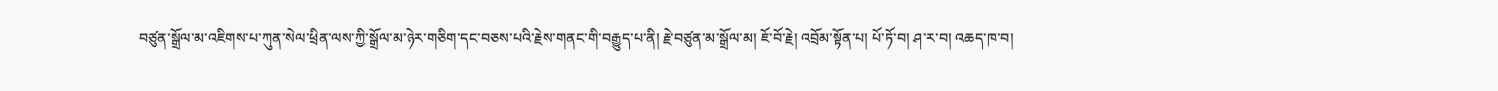བཙུན་སྒྲོལ་མ་འཇིགས་པ་ཀུན་སེལ་ཕྲིན་ལས་ཀྱི་སྒྲོལ་མ་ཉེར་གཅིག་དང་བཅས་པའི་རྗེས་གནང་གི་བརྒྱུད་པ་ནི། རྗེ་བཙུན་མ་སྒྲོལ་མ། ཇོ་བོ་རྗེ། འབྲོམ་སྟོན་པ། པོ་ཏོ་བ། ཤ་ར་བ། འཆད་ཁ་བ།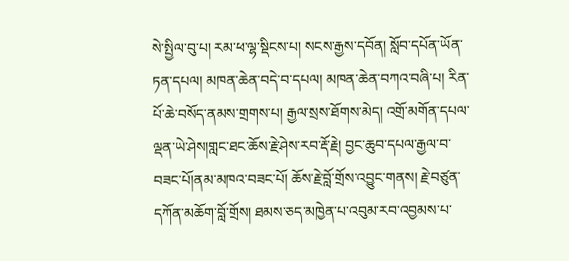སེ་སྤྱིལ་བུ་པ། རམ་ཕ་ལྷ་སྡིངས་པ། སངས་རྒྱས་དབོན། སློབ་དཔོན་ཡོན་ཏན་དཔལ། མཁན་ཆེན་བདེ་བ་དཔལ། མཁན་ཆེན་བཀའ་བཞི་པ། རིན་པོ་ཆེ་བསོད་ནམས་གྲགས་པ། རྒྱལ་སྲས་ཐོགས་མེད། འགྲོ་མགོན་དཔལ་ལྡན་ཡེ་ཤེས།གླང་ཐང་ཆོས་རྗེ་ཤེས་རབ་རྡོ་རྗེ། བྱང་ཆུབ་དཔལ་རྒྱལ་བ་བཟང་པོ།ནམ་མཁའ་བཟང་པོ། ཆོས་རྗེ་བློ་གྲོས་འབྱུང་གནས། རྗེ་བཙུན་དཀོན་མཆོག་བློ་གྲོས། ཐམས་ཅད་མཁྱེན་པ་འབུམ་རབ་འབྱམས་པ་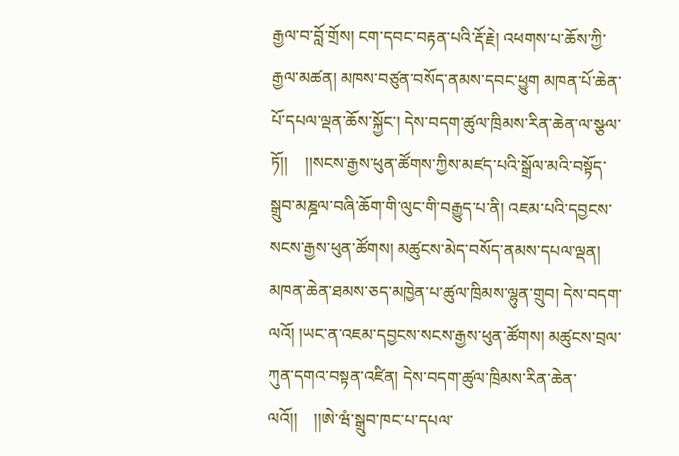རྒྱལ་བ་བློ་གྲོས། ངག་དབང་བརྟན་པའི་རྡོ་རྗེ། འཕགས་པ་ཆོས་ཀྱི་རྒྱལ་མཚན། མཁས་བཙུན་བསོད་ནམས་དབང་ཕྱུག མཁན་པོ་ཆེན་པོ་དཔལ་ལྡན་ཆོས་སྐྱོང་། དེས་བདག་ཚུལ་ཁྲིམས་རིན་ཆེན་ལ་སྩལ་ཏོ།།    །།སངས་རྒྱས་ཕུན་ཚོགས་ཀྱིས་མཛད་པའི་སྒྲོལ་མའི་བསྟོད་སྒྲུབ་མཎྜལ་བཞི་ཆོག་གི་ལུང་གི་བརྒྱུད་པ་ནི། འཇམ་པའི་དབྱངས་སངས་རྒྱས་ཕུན་ཚོགས། མཚུངས་མེད་བསོད་ནམས་དཔལ་ལྡན། མཁན་ཆེན་ཐམས་ཅད་མཁྱེན་པ་ཚུལ་ཁྲིམས་ལྷུན་གྲུབ། དེས་བདག་ལའོ། །ཡང་ན་འཇམ་དབྱངས་སངས་རྒྱས་ཕུན་ཚོགས། མཚུངས་བྲལ་ཀུན་དགའ་བསྟན་འཛིན། དེས་བདག་ཚུལ་ཁྲིམས་རིན་ཆེན་ལའོ།།    །།ཨེ་ཝཾ་སྒྲུབ་ཁང་པ་དཔལ་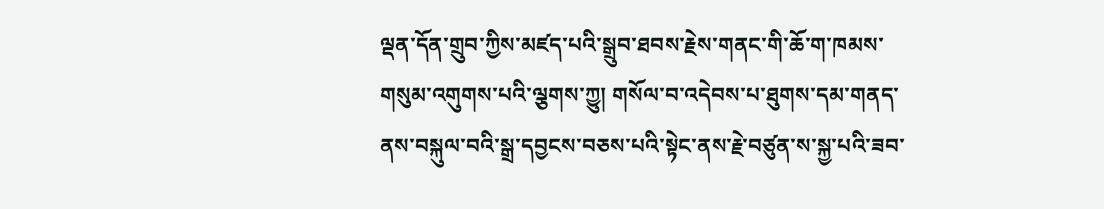ལྡན་དོན་གྲུབ་ཀྱིས་མཛད་པའི་སྒྲུབ་ཐབས་རྗེས་གནང་གི་ཆོ་ག་ཁམས་གསུམ་འགུགས་པའི་ལྕགས་ཀྱུ། གསོལ་བ་འདེབས་པ་ཐུགས་དམ་གནད་ནས་བསྐུལ་བའི་སྒྲ་དབྱངས་བཅས་པའི་སྟེང་ནས་རྗེ་བཙུན་ས་སྐྱ་པའི་ཟབ་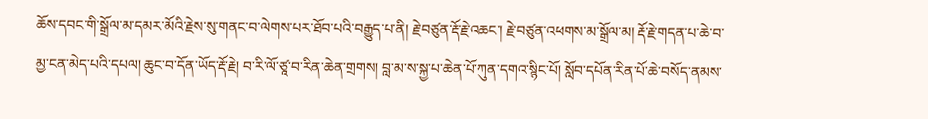ཆོས་དབང་གི་སྒྲོལ་མ་དམར་མོའི་རྗེས་སུ་གནང་བ་ལེགས་པར་ཐོབ་པའི་བརྒྱུད་པ་ནི། རྗེ་བཙུན་རྡོ་རྗེ་འཆང་། རྗེ་བཙུན་འཕགས་མ་སྒྲོལ་མ། རྡོ་རྗེ་གདན་པ་ཆེ་བ་མྱ་ངན་མེད་པའི་དཔལ། ཆུང་བ་དོན་ཡོད་རྡོ་རྗེ། བ་རི་ལོ་ཙཱ་བ་རིན་ཆེན་གྲགས། བླ་མ་ས་སྐྱ་པ་ཆེན་པོ་ཀུན་དགའ་སྙིང་པོ། སློབ་དཔོན་རིན་པོ་ཆེ་བསོད་ནམས་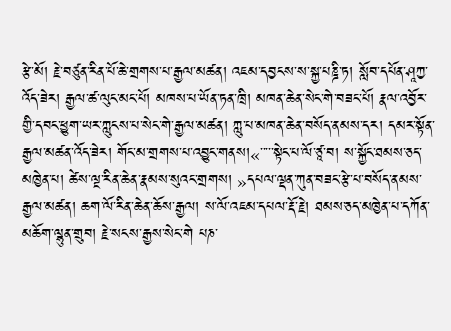རྩེ་མོ། རྗེ་བཙུན་རིན་པོ་ཆེ་གྲགས་པ་རྒྱལ་མཚན། འཇམ་དབྱངས་ས་སྐྱ་པཎྜི་ཏ། སློབ་དཔོན་ཤཱཀྱ་འོད་ཟེར། རྒྱལ་ཚ་ལུང་མང་པོ། མཁས་པ་ཡོན་ཏན་ཁྲི། མཁན་ཆེན་སེང་གེ་བཟང་པོ། རྣལ་འབྱོར་གྱི་དབང་ཕྱུག་ཡར་ཀླུངས་པ་སེང་གེ་རྒྱལ་མཚན། ཀླུ་པ་མཁན་ཆེན་བསོད་ནམས་དར། དམར་སྟོན་རྒྱལ་མཚན་འོད་ཟེར། གོང་མ་གྲགས་པ་འབྱུང་གནས།«་་་་་སྟེང་པ་ལོ་ཙཱ་བ། ས་སྐྱོང་ཐམས་ཅད་མཁྱེན་པ། ཚེས་ལྔ་རིན་ཆེན་རྣམས་སུའང་གྲགས། »དཔལ་ལྡན་ཀུན་བཟང་རྩེ་པ་བསོད་ནམས་རྒྱལ་མཚན། ཆག་ལོ་རིན་ཆེན་ཆོས་རྒྱལ། ས་ལོ་འཇམ་དཔལ་རྡོ་རྗེ། ཐམས་ཅད་མཁྱེན་པ་དཀོན་མཆོག་ལྷུན་གྲུབ། རྗེ་སངས་རྒྱས་སེང་གེ པཎ་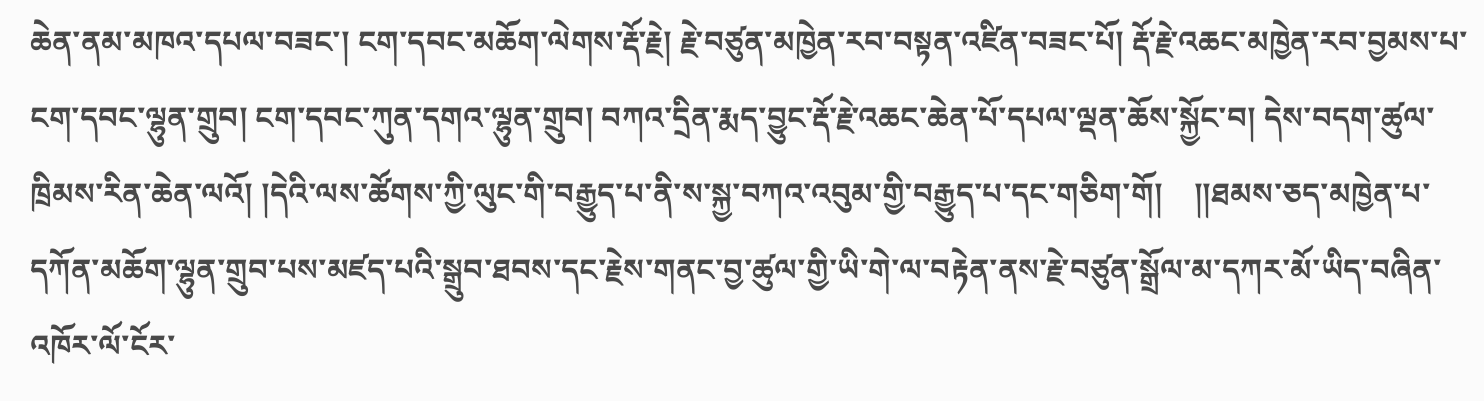ཆེན་ནམ་མཁའ་དཔལ་བཟང་། ངག་དབང་མཆོག་ལེགས་རྡོ་རྗེ། རྗེ་བཙུན་མཁྱེན་རབ་བསྟན་འཛིན་བཟང་པོ། རྡོ་རྗེ་འཆང་མཁྱེན་རབ་བྱམས་པ་ངག་དབང་ལྷུན་གྲུབ། ངག་དབང་ཀུན་དགའ་ལྷུན་གྲུབ། བཀའ་དྲིན་རྨད་བྱུང་རྡོ་རྗེ་འཆང་ཆེན་པོ་དཔལ་ལྡན་ཆོས་སྐྱོང་བ། དེས་བདག་ཚུལ་ཁྲིམས་རིན་ཆེན་ལའོ། །དེའི་ལས་ཚོགས་ཀྱི་ལུང་གི་བརྒྱུད་པ་ནི་ས་སྐྱ་བཀའ་འབུམ་གྱི་བརྒྱུད་པ་དང་གཅིག་གོ།    །།ཐམས་ཅད་མཁྱེན་པ་དཀོན་མཆོག་ལྷུན་གྲུབ་པས་མཛད་པའི་སྒྲུབ་ཐབས་དང་རྗེས་གནང་བྱ་ཚུལ་གྱི་ཡི་གེ་ལ་བརྟེན་ནས་རྗེ་བཙུན་སྒྲོལ་མ་དཀར་མོ་ཡིད་བཞིན་འཁོར་ལོ་ངོར་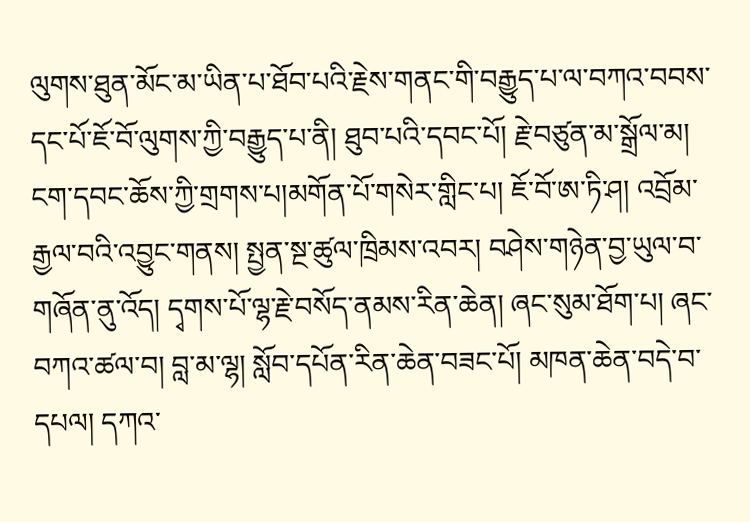ལུགས་ཐུན་མོང་མ་ཡིན་པ་ཐོབ་པའི་རྗེས་གནང་གི་བརྒྱུད་པ་ལ་བཀའ་བབས་དང་པོ་ཇོ་བོ་ལུགས་ཀྱི་བརྒྱུད་པ་ནི། ཐུབ་པའི་དབང་པོ། རྗེ་བཙུན་མ་སྒྲོལ་མ། ངག་དབང་ཆོས་ཀྱི་གྲགས་པ།མགོན་པོ་གསེར་གླིང་པ། ཇོ་བོ་ཨ་ཏི་ཤ། འབྲོམ་རྒྱལ་བའི་འབྱུང་གནས། སྤྱན་སྔ་ཚུལ་ཁྲིམས་འབར། བཤེས་གཉེན་བྱ་ཡུལ་བ་གཞོན་ནུ་འོད། དྭགས་པོ་ལྷ་རྗེ་བསོད་ནམས་རིན་ཆེན། ཞང་སུམ་ཐོག་པ། ཞང་བཀའ་ཚལ་བ། བླ་མ་ལྷ། སློབ་དཔོན་རིན་ཆེན་བཟང་པོ། མཁན་ཆེན་བདེ་བ་དཔལ། དཀའ་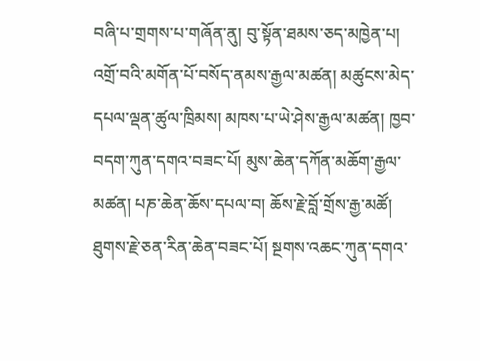བཞི་པ་གྲགས་པ་གཞོན་ནུ། བུ་སྟོན་ཐམས་ཅད་མཁྱེན་པ། འགྲོ་བའི་མགོན་པོ་བསོད་ནམས་རྒྱལ་མཚན། མཚུངས་མེད་དཔལ་ལྡན་ཚུལ་ཁྲིམས། མཁས་པ་ཡེ་ཤེས་རྒྱལ་མཚན། ཁྱབ་བདག་ཀུན་དགའ་བཟང་པོ། མུས་ཆེན་དཀོན་མཆོག་རྒྱལ་མཚན། པཎ་ཆེན་ཆོས་དཔལ་བ། ཆོས་རྗེ་བློ་གྲོས་རྒྱ་མཚོ། ཐུགས་རྗེ་ཅན་རིན་ཆེན་བཟང་པོ། སྔགས་འཆང་ཀུན་དགའ་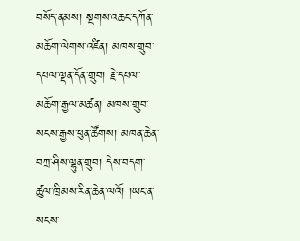བསོད་ནམས། སྔགས་འཆང་དཀོན་མཆོག་ལེགས་འཛིན། མཁས་གྲུབ་དཔལ་ལྡན་དོན་གྲུབ། རྗེ་དཔལ་མཆོག་རྒྱལ་མཚན། མཁས་གྲུབ་སངས་རྒྱས་ཕུན་ཚོགས། མཁན་ཆེན་བཀྲ་ཤིས་ལྷུན་གྲུབ། དེས་བདག་ཚུལ་ཁྲིམས་རིན་ཆེན་ལའོ། །ཡང་ན་སངས་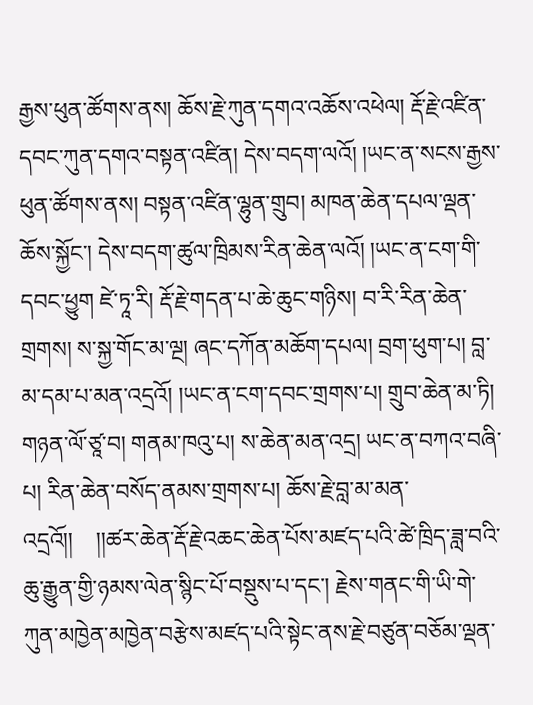རྒྱས་ཕུན་ཚོགས་ནས། ཆོས་རྗེ་ཀུན་དགའ་འཆོས་འཕེལ། རྡོ་རྗེ་འཛིན་དབང་ཀུན་དགའ་བསྟན་འཛིན། དེས་བདག་ལའོ། །ཡང་ན་སངས་རྒྱས་ཕུན་ཚོགས་ནས། བསྟན་འཛིན་ལྷུན་གྲུབ། མཁན་ཆེན་དཔལ་ལྡན་ཆོས་སྐྱོང་། དེས་བདག་ཚུལ་ཁྲིམས་རིན་ཆེན་ལའོ། །ཡང་ན་ངག་གི་དབང་ཕྱུག ཛེ་ཏཱ་རི། རྡོ་རྗེ་གདན་པ་ཆེ་ཆུང་གཉིས། བ་རི་རིན་ཆེན་གྲགས། ས་སྐྱ་གོང་མ་ལྔ། ཞང་དཀོན་མཆོག་དཔལ། བྲག་ཕུག་པ། བླ་མ་དམ་པ་མན་འདྲའོ། །ཡང་ན་ངག་དབང་གྲགས་པ། གྲུབ་ཆེན་མ་ཏི། གཉན་ལོ་ཙཱ་བ། གནམ་ཁའུ་པ། ས་ཆེན་མན་འདྲ། ཡང་ན་བཀའ་བཞི་པ། རིན་ཆེན་བསོད་ནམས་གྲགས་པ། ཆོས་རྗེ་བླ་མ་མན་འདྲའོ།།    །།ཚར་ཆེན་རྡོ་རྗེ་འཆང་ཆེན་པོས་མཛད་པའི་ཚེ་ཁྲིད་ཟླ་བའི་ཆུ་རྒྱུན་གྱི་ཉམས་ལེན་སྙིང་པོ་བསྡུས་པ་དང་། རྗེས་གནང་གི་ཡི་གེ་ཀུན་མཁྱེན་མཁྱེན་བརྩེས་མཛད་པའི་སྟེང་ནས་རྗེ་བཙུན་བཅོམ་ལྡན་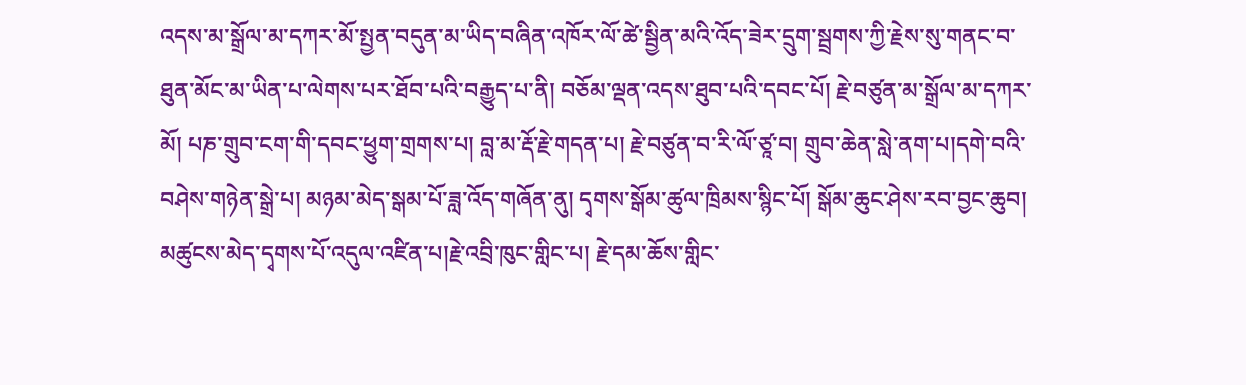འདས་མ་སྒྲོལ་མ་དཀར་མོ་སྤྱན་བདུན་མ་ཡིད་བཞིན་འཁོར་ལོ་ཚེ་སྦྱིན་མའི་འོད་ཟེར་དྲུག་སྦྲགས་ཀྱི་རྗེས་སུ་གནང་བ་ཐུན་མོང་མ་ཡིན་པ་ལེགས་པར་ཐོབ་པའི་བརྒྱུད་པ་ནི། བཅོམ་ལྡན་འདས་ཐུབ་པའི་དབང་པོ། རྗེ་བཙུན་མ་སྒྲོལ་མ་དཀར་མོ། པཎ་གྲུབ་ངག་གི་དབང་ཕྱུག་གྲགས་པ། བླ་མ་རྡོ་རྗེ་གདན་པ། རྗེ་བཙུན་བ་རི་ལོ་ཙཱ་བ། གྲུབ་ཆེན་སླེ་ནག་པ།དགེ་བའི་བཤེས་གཉེན་སྒྲེ་པ། མཉམ་མེད་སྒམ་པོ་ཟླ་འོད་གཞོན་ནུ། དྭགས་སྒོམ་ཚུལ་ཁྲིམས་སྙིང་པོ། སྒོམ་ཆུང་ཤེས་རབ་བྱང་ཆུབ། མཚུངས་མེད་དྭགས་པོ་འདུལ་འཛིན་པ།རྗེ་འབྲི་ཁུང་གླིང་པ། རྗེ་དམ་ཆོས་གླིང་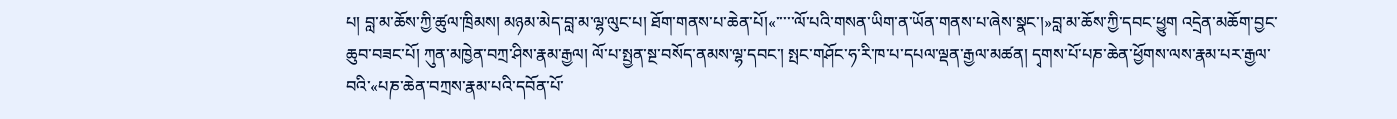པ། བླ་མ་ཆོས་ཀྱི་ཚུལ་ཁྲིམས། མཉམ་མེད་བླ་མ་ལྷ་ལུང་པ། ཐོག་གནས་པ་ཆེན་པོ།«་་་་་ལོ་པའི་གསན་ཡིག་ན་ཡོན་གནས་པ་ཞེས་སྣང་།»བླ་མ་ཆོས་ཀྱི་དབང་ཕྱུག འདྲེན་མཆོག་བྱང་ཆུབ་བཟང་པོ། ཀུན་མཁྱེན་བཀྲ་ཤིས་རྣམ་རྒྱལ། ལོ་པ་སྤྱན་སྔ་བསོད་ནམས་ལྷ་དབང་། སྤང་གཤོང་ཧ་རི་ཁ་པ་དཔལ་ལྡན་རྒྱལ་མཚན། དྭགས་པོ་པཎ་ཆེན་ཕྱོགས་ལས་རྣམ་པར་རྒྱལ་བའི་«པཎ་ཆེན་བཀྲས་རྣམ་པའི་དབོན་པོ་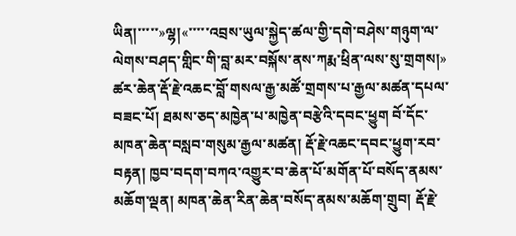ཡིན།་་་་་»ལྷ།«་་་་་འབྲས་ཡུལ་སྐྱེད་ཚལ་གྱི་དགེ་བཤེས་གཉུག་ལ་ལེགས་བཤད་གླིང་གི་བླ་མར་བསྐོས་ནས་ཀརྨ་ཕྲིན་ལས་སུ་གྲགས།» ཚར་ཆེན་རྡོ་རྗེ་འཆང་བློ་གསལ་རྒྱ་མཚོ་གྲགས་པ་རྒྱལ་མཚན་དཔལ་བཟང་པོ། ཐམས་ཅད་མཁྱེན་པ་མཁྱེན་བརྩེའི་དབང་ཕྱུག བོ་དོང་མཁན་ཆེན་བསླབ་གསུམ་རྒྱལ་མཚན། རྡོ་རྗེ་འཆང་དབང་ཕྱུག་རབ་བརྟན། ཁྱབ་བདག་བཀའ་འགྱུར་བ་ཆེན་པོ་མགོན་པོ་བསོད་ནམས་མཆོག་ལྡན། མཁན་ཆེན་རིན་ཆེན་བསོད་ནམས་མཆོག་གྲུབ། རྡོ་རྗེ་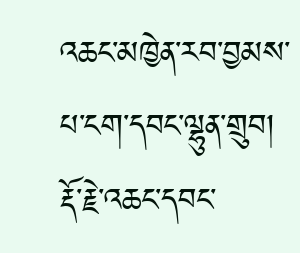འཆང་མཁྱེན་རབ་བྱམས་པ་ངག་དབང་ལྷུན་གྲུབ། རྡོ་རྗེ་འཆང་དབང་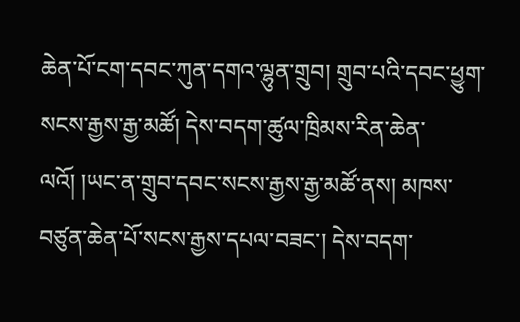ཆེན་པོ་ངག་དབང་ཀུན་དགའ་ལྷུན་གྲུབ། གྲུབ་པའི་དབང་ཕྱུག་སངས་རྒྱས་རྒྱ་མཚོ། དེས་བདག་ཚུལ་ཁྲིམས་རིན་ཆེན་ལའོ། །ཡང་ན་གྲུབ་དབང་སངས་རྒྱས་རྒྱ་མཚོ་ནས། མཁས་བཙུན་ཆེན་པོ་སངས་རྒྱས་དཔལ་བཟང་། དེས་བདག་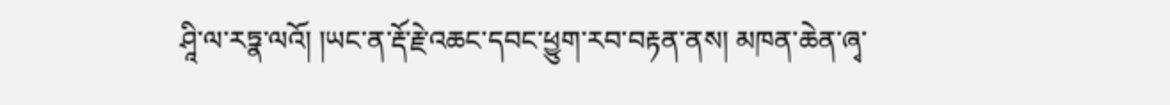ཤཱི་ལ་རཏྣ་ལའོ། །ཡང་ན་རྡོ་རྗེ་འཆང་དབང་ཕྱུག་རབ་བརྟན་ནས། མཁན་ཆེན་ཞྭ་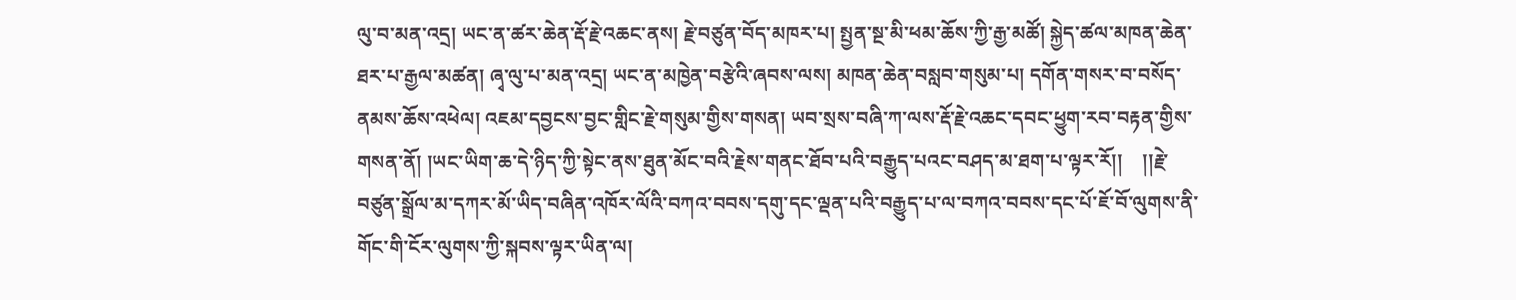ལུ་བ་མན་འདྲ། ཡང་ན་ཚར་ཆེན་རྡོ་རྗེ་འཆང་ནས། རྗེ་བཙུན་བོད་མཁར་པ། སྤྱན་སྔ་མི་ཕམ་ཆོས་ཀྱི་རྒྱ་མཚོ། སྐྱེད་ཚལ་མཁན་ཆེན་ཐར་པ་རྒྱལ་མཚན། ཞྭ་ལུ་པ་མན་འདྲ། ཡང་ན་མཁྱེན་བརྩེའི་ཞབས་ལས། མཁན་ཆེན་བསླབ་གསུམ་པ། དགོན་གསར་བ་བསོད་ནམས་ཆོས་འཕེལ། འཇམ་དབྱངས་བྱང་གླིང་རྗེ་གསུམ་གྱིས་གསན། ཡབ་སྲས་བཞི་ཀ་ལས་རྡོ་རྗེ་འཆང་དབང་ཕྱུག་རབ་བརྟན་གྱིས་གསན་ནོ། །ཡང་ཡིག་ཆ་དེ་ཉིད་ཀྱི་སྟེང་ནས་ཐུན་མོང་བའི་རྗེས་གནང་ཐོབ་པའི་བརྒྱུད་པའང་བཤད་མ་ཐག་པ་ལྟར་རོ།།    །།རྗེ་བཙུན་སྒྲོལ་མ་དཀར་མོ་ཡིད་བཞིན་འཁོར་ལོའི་བཀའ་བབས་དགུ་དང་ལྡན་པའི་བརྒྱུད་པ་ལ་བཀའ་བབས་དང་པོ་ཇོ་བོ་ལུགས་ནི་གོང་གི་ངོར་ལུགས་ཀྱི་སྐབས་ལྟར་ཡིན་ལ།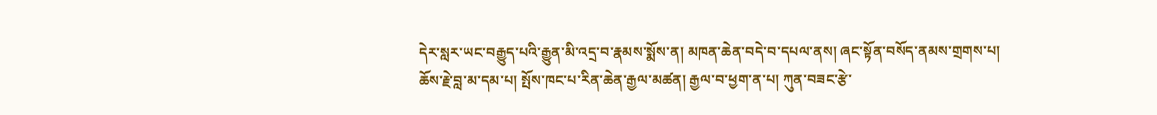དེར་སླར་ཡང་བརྒྱུད་པའི་རྒྱུན་མི་འདྲ་བ་རྣམས་སྨོས་ན། མཁན་ཆེན་བདེ་བ་དཔལ་ནས། ཞང་སྟོན་བསོད་ནམས་གྲགས་པ། ཆོས་རྗེ་བླ་མ་དམ་པ། སྤོས་ཁང་པ་རིན་ཆེན་རྒྱལ་མཚན། རྒྱལ་བ་ཕྱག་ན་པ། ཀུན་བཟང་རྩེ་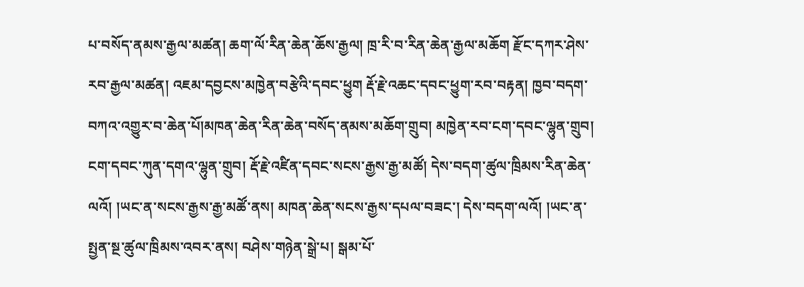པ་བསོད་ནམས་རྒྱལ་མཚན། ཆག་ལོ་རིན་ཆེན་ཆོས་རྒྱལ། ཁྲ་རི་བ་རིན་ཆེན་རྒྱལ་མཆོག རྫོང་དཀར་ཤེས་རབ་རྒྱལ་མཚན། འཇམ་དབྱངས་མཁྱེན་བརྩེའི་དབང་ཕྱུག རྡོ་རྗེ་འཆང་དབང་ཕྱུག་རབ་བརྟན། ཁྱབ་བདག་བཀའ་འགྱུར་བ་ཆེན་པོ།མཁན་ཆེན་རིན་ཆེན་བསོད་ནམས་མཆོག་གྲུབ། མཁྱེན་རབ་ངག་དབང་ལྷུན་གྲུབ། ངག་དབང་ཀུན་དགའ་ལྷུན་གྲུབ། རྡོ་རྗེ་འཛིན་དབང་སངས་རྒྱས་རྒྱ་མཚོ། དེས་བདག་ཚུལ་ཁྲིམས་རིན་ཆེན་ལའོ། །ཡང་ན་སངས་རྒྱས་རྒྱ་མཚོ་ནས། མཁན་ཆེན་སངས་རྒྱས་དཔལ་བཟང་། དེས་བདག་ལའོ། །ཡང་ན་སྤྱན་སྔ་ཚུལ་ཁྲིམས་འབར་ནས། བཤེས་གཉེན་སྒྲེ་པ། སྒམ་པོ་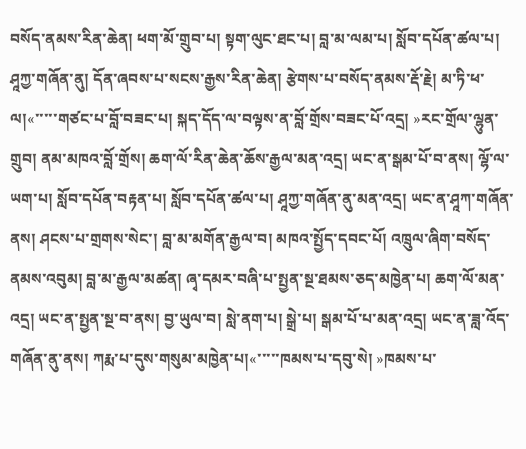བསོད་ནམས་རིན་ཆེན། ཕག་མོ་གྲུབ་པ། སྟག་ལུང་ཐང་པ། བླ་མ་ལམ་པ། སློབ་དཔོན་ཚལ་པ། ཤཱཀྱ་གཞོན་ནུ། དོན་ཞབས་པ་སངས་རྒྱས་རིན་ཆེན། རྩེགས་པ་བསོད་ནམས་རྡོ་རྗེ། མ་ཏི་ཕ་ལ།«་་་་་གཙང་པ་བློ་བཟང་པ། སྐད་དོད་ལ་བལྟས་ན་བློ་གྲོས་བཟང་པོ་འདྲ། »རང་གྲོལ་ལྷུན་གྲུབ། ནམ་མཁའ་བློ་གྲོས། ཆག་ལོ་རིན་ཆེན་ཆོས་རྒྱལ་མན་འདྲ། ཡང་ན་སྒམ་པོ་བ་ནས། ལྷོ་ལ་ཡག་པ། སློབ་དཔོན་བརྟན་པ། སློབ་དཔོན་ཚལ་པ། ཤཱཀྱ་གཞོན་ནུ་མན་འདྲ། ཡང་ན་ཤཱཀ་གཞོན་ནས། ཤངས་པ་གྲགས་སེང་། བླ་མ་མགོན་རྒྱལ་བ། མཁའ་སྤྱོད་དབང་པོ། འཁྲུལ་ཞིག་བསོད་ནམས་འབུམ། བླ་མ་རྒྱལ་མཚན། ཞྭ་དམར་བཞི་པ་སྤྱན་སྔ་ཐམས་ཅད་མཁྱེན་པ། ཆག་ལོ་མན་འདྲ། ཡང་ན་སྤྱན་སྔ་བ་ནས། བྱ་ཡུལ་བ། སླེ་ནག་པ། སྒྲེ་པ། སྒམ་པོ་པ་མན་འདྲ། ཡང་ན་ཟླ་འོད་གཞོན་ནུ་ནས། ཀརྨ་པ་དུས་གསུམ་མཁྱེན་པ།«་་་་་ཁམས་པ་དབུ་སེ། »ཁམས་པ་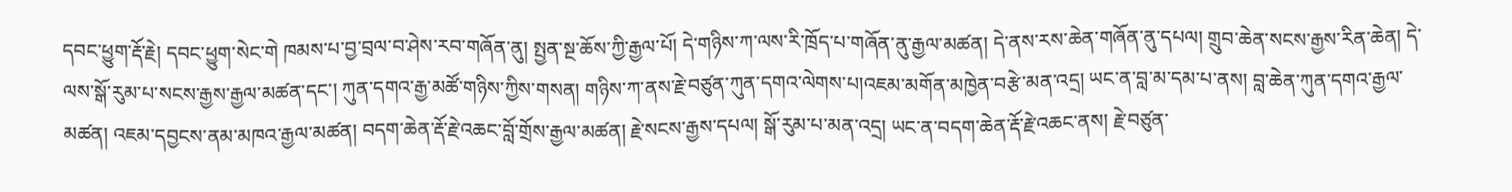དབང་ཕྱུག་རྡོ་རྗེ། དབང་ཕྱུག་སེང་གེ ཁམས་པ་བྱ་བྲལ་བ་ཤེས་རབ་གཞོན་ནུ། སྤྱན་སྔ་ཆོས་ཀྱི་རྒྱལ་པོ། དེ་གཉིས་ཀ་ལས་རི་ཁྲོད་པ་གཞོན་ནུ་རྒྱལ་མཚན། དེ་ནས་རས་ཆེན་གཞོན་ནུ་དཔལ། གྲུབ་ཆེན་སངས་རྒྱས་རིན་ཆེན། དེ་ལས་སྒོ་རུམ་པ་སངས་རྒྱས་རྒྱལ་མཚན་དང་། ཀུན་དགའ་རྒྱ་མཚོ་གཉིས་ཀྱིས་གསན། གཉིས་ཀ་ནས་རྗེ་བཙུན་ཀུན་དགའ་ལེགས་པ།འཇམ་མགོན་མཁྱེན་བརྩེ་མན་འདྲ། ཡང་ན་བླ་མ་དམ་པ་ནས། བླ་ཆེན་ཀུན་དགའ་རྒྱལ་མཚན། འཇམ་དབྱངས་ནམ་མཁའ་རྒྱལ་མཚན། བདག་ཆེན་རྡོ་རྗེ་འཆང་བློ་གྲོས་རྒྱལ་མཚན། རྗེ་སངས་རྒྱས་དཔལ། སྒོ་རུམ་པ་མན་འདྲ། ཡང་ན་བདག་ཆེན་རྡོ་རྗེ་འཆང་ནས། རྗེ་བཙུན་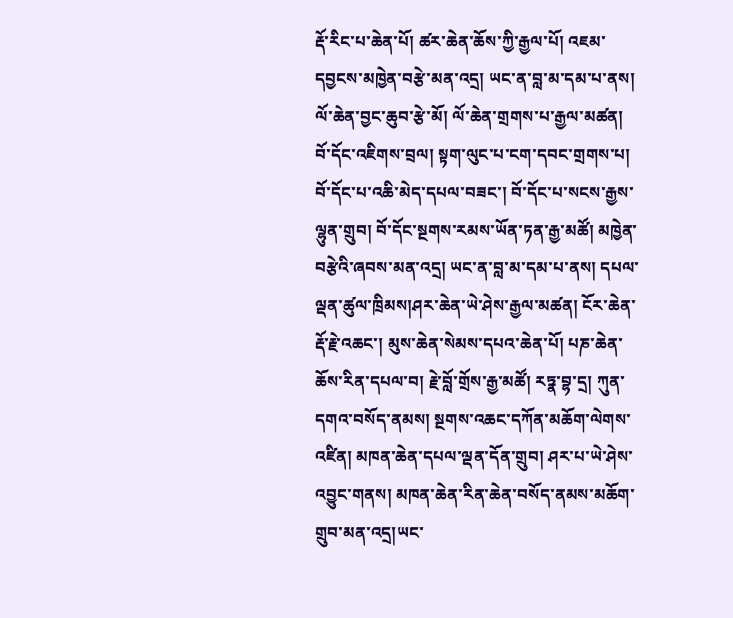རྡོ་རིང་པ་ཆེན་པོ། ཚར་ཆེན་ཆོས་ཀྱི་རྒྱལ་པོ། འཇམ་དབྱངས་མཁྱེན་བརྩེ་མན་འདྲ། ཡང་ན་བླ་མ་དམ་པ་ནས། ལོ་ཆེན་བྱང་ཆུབ་རྩེ་མོ། ལོ་ཆེན་གྲགས་པ་རྒྱལ་མཚན། བོ་དོང་འཇིགས་བྲལ། སྟག་ལུང་པ་ངག་དབང་གྲགས་པ། བོ་དོང་པ་འཆི་མེད་དཔལ་བཟང་། བོ་དོང་པ་སངས་རྒྱས་ལྷུན་གྲུབ། བོ་དོང་སྔགས་རམས་ཡོན་ཏན་རྒྱ་མཚོ། མཁྱེན་བརྩེའི་ཞབས་མན་འདྲ། ཡང་ན་བླ་མ་དམ་པ་ནས། དཔལ་ལྡན་ཚུལ་ཁྲིམས།ཤར་ཆེན་ཡེ་ཤེས་རྒྱལ་མཚན། ངོར་ཆེན་རྡོ་རྗེ་འཆང་། མུས་ཆེན་སེམས་དཔའ་ཆེན་པོ། པཎ་ཆེན་ཆོས་རིན་དཔལ་བ། རྗེ་བློ་གྲོས་རྒྱ་མཚོ། རཏྣ་བྷ་དྲ། ཀུན་དགའ་བསོད་ནམས། སྔགས་འཆང་དཀོན་མཆོག་ལེགས་འཛིན། མཁན་ཆེན་དཔལ་ལྡན་དོན་གྲུབ། ཤར་པ་ཡེ་ཤེས་འབྱུང་གནས། མཁན་ཆེན་རིན་ཆེན་བསོད་ནམས་མཆོག་གྲུབ་མན་འདྲ།ཡང་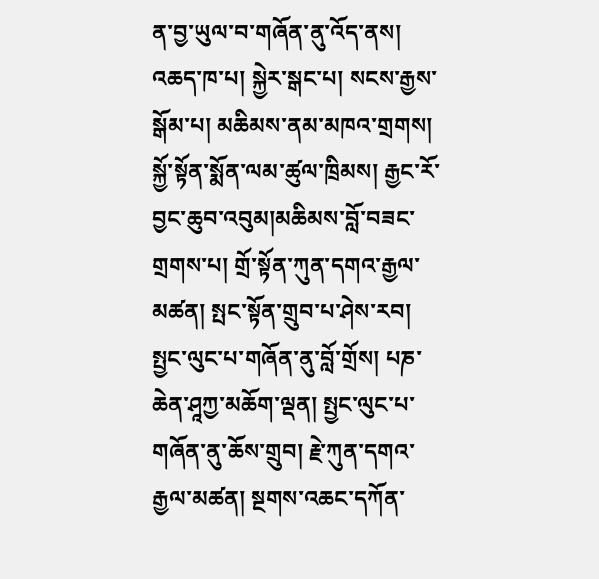ན་བྱ་ཡུལ་བ་གཞོན་ནུ་འོད་ནས། འཆད་ཁ་པ། སྐྱེར་སྒང་པ། སངས་རྒྱས་སྒོམ་པ། མཆིམས་ནམ་མཁའ་གྲགས། སྐྱོ་སྟོན་སྨོན་ལམ་ཚུལ་ཁྲིམས། རྒྱང་རོ་བྱང་ཆུབ་འབུམ།མཆིམས་བློ་བཟང་གྲགས་པ། གྲོ་སྟོན་ཀུན་དགའ་རྒྱལ་མཚན། སྤང་སྟོན་གྲུབ་པ་ཤེས་རབ། སྤྱང་ལུང་པ་གཞོན་ནུ་བློ་གྲོས། པཎ་ཆེན་ཤཱཀྱ་མཆོག་ལྡན། སྤྱང་ལུང་པ་གཞོན་ནུ་ཆོས་གྲུབ། རྗེ་ཀུན་དགའ་རྒྱལ་མཚན། སྔགས་འཆང་དཀོན་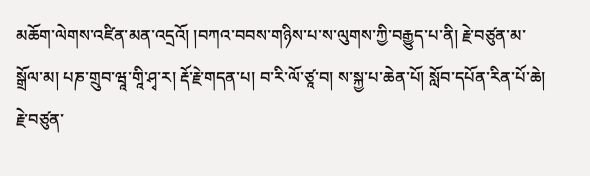མཆོག་ལེགས་འཛིན་མན་འདྲའོ། །བཀའ་བབས་གཉིས་པ་ས་ལུགས་ཀྱི་བརྒྱུད་པ་ནི། རྗེ་བཙུན་མ་སྒྲོལ་མ། པཎ་གྲུབ་ཝཱ་གཱི་ཤྭ་ར། རྡོ་རྗེ་གདན་པ། བ་རི་ལོ་ཙཱ་བ། ས་སྐྱ་པ་ཆེན་པོ། སློབ་དཔོན་རིན་པོ་ཆེ། རྗེ་བཙུན་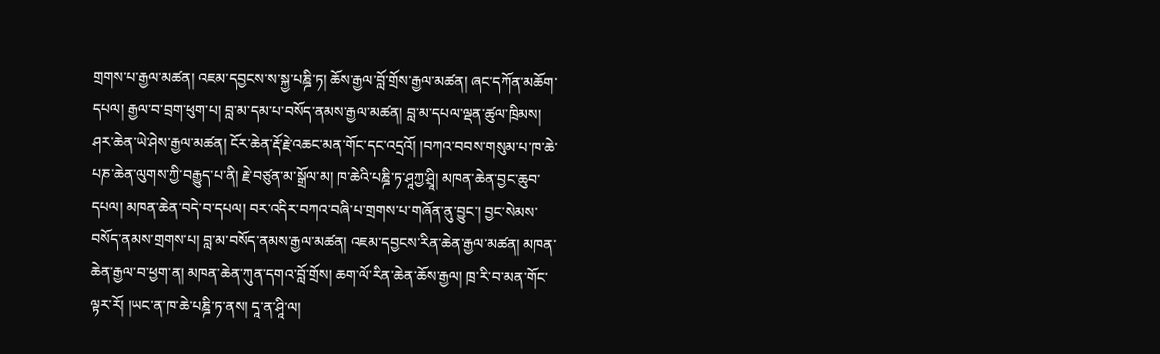གྲགས་པ་རྒྱལ་མཚན། འཇམ་དབྱངས་ས་སྐྱ་པཎྜི་ཏ། ཆོས་རྒྱལ་བློ་གྲོས་རྒྱལ་མཚན། ཞང་དཀོན་མཆོག་དཔལ། རྒྱལ་བ་བྲག་ཕུག་པ། བླ་མ་དམ་པ་བསོད་ནམས་རྒྱལ་མཚན། བླ་མ་དཔལ་ལྡན་ཚུལ་ཁྲིམས། ཤར་ཆེན་ཡེ་ཤེས་རྒྱལ་མཚན། ངོར་ཆེན་རྡོ་རྗེ་འཆང་མན་གོང་དང་འདྲའོ། །བཀའ་བབས་གསུམ་པ་ཁ་ཆེ་པཎ་ཆེན་ལུགས་ཀྱི་བརྒྱུད་པ་ནི། རྗེ་བཙུན་མ་སྒྲོལ་མ། ཁ་ཆེའི་པཎྜི་ཏ་ཤཱཀྱ་ཤྲཱི། མཁན་ཆེན་བྱང་ཆུབ་དཔལ། མཁན་ཆེན་བདེ་བ་དཔལ། བར་འདིར་བཀའ་བཞི་པ་གྲགས་པ་གཞོན་ནུ་བྱུང་། བྱང་སེམས་བསོད་ནམས་གྲགས་པ། བླ་མ་བསོད་ནམས་རྒྱལ་མཚན། འཇམ་དབྱངས་རིན་ཆེན་རྒྱལ་མཚན། མཁན་ཆེན་རྒྱལ་བ་ཕྱག་ན། མཁན་ཆེན་ཀུན་དགའ་བློ་གྲོས། ཆག་ལོ་རིན་ཆེན་ཆོས་རྒྱལ། ཁྲ་རི་བ་མན་གོང་ལྟར་རོ། །ཡང་ན་ཁ་ཆེ་པཎྜི་ཏ་ནས། དཱ་ན་ཤཱི་ལ།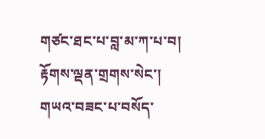གཙང་ཐང་པ་བླ་མ་ཀ་པ་བ། རྟོགས་ལྡན་གྲགས་སེང་། གཡའ་བཟང་པ་བསོད་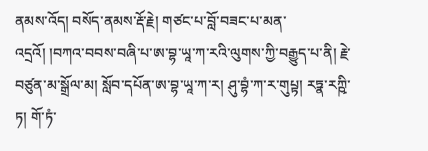ནམས་འོད། བསོད་ནམས་རྡོ་རྗེ། གཙང་པ་བློ་བཟང་པ་མན་འདྲའོ། །བཀའ་བབས་བཞི་པ་ཨ་བྷ་ཡཱ་ཀ་རའི་ལུགས་ཀྱི་བརྒྱུད་པ་ནི། རྗེ་བཙུན་མ་སྒྲོལ་མ། སློབ་དཔོན་ཨ་བྷ་ཡཱ་ཀ་ར། ཤུ་བྷཾ་ཀ་ར་གུཔྟ། རཏྣ་རཀྵི་ཏ། གོ་ཏཾ་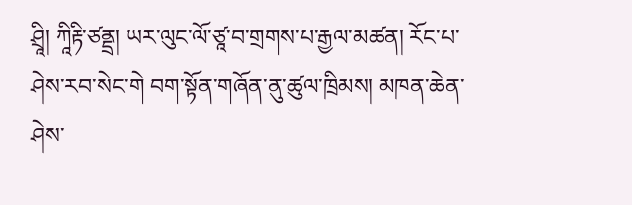ཤྲཱི། ཀཱིརྟི་ཙནྡྲ། ཡར་ལུང་ལོ་ཙཱ་བ་གྲགས་པ་རྒྱལ་མཚན། རོང་པ་ཤེས་རབ་སེང་གེ བག་སྟོན་གཞོན་ནུ་ཚུལ་ཁྲིམས། མཁན་ཆེན་ཤེས་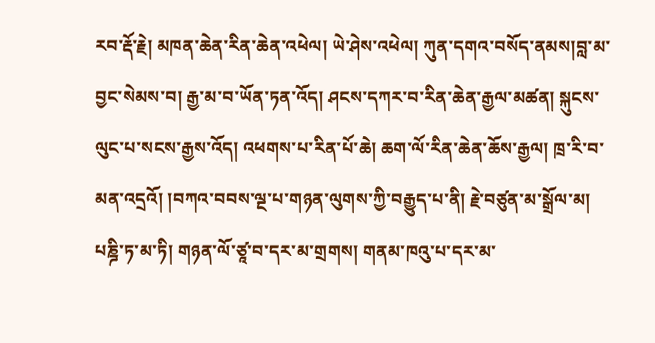རབ་རྡོ་རྗེ། མཁན་ཆེན་རིན་ཆེན་འཕེལ། ཡེ་ཤེས་འཕེལ། ཀུན་དགའ་བསོད་ནམས།བླ་མ་བྱང་སེམས་བ། རྒྱ་མ་བ་ཡོན་ཏན་འོད། ཤངས་དཀར་བ་རིན་ཆེན་རྒྱལ་མཚན། སྐུངས་ལུང་པ་སངས་རྒྱས་འོད། འཕགས་པ་རིན་པོ་ཆེ། ཆག་ལོ་རིན་ཆེན་ཆོས་རྒྱལ། ཁྲ་རི་བ་མན་འདྲའོ། །བཀའ་བབས་ལྔ་པ་གཉན་ལུགས་ཀྱི་བརྒྱུད་པ་ནི། རྗེ་བཙུན་མ་སྒྲོལ་མ། པཎྜི་ཏ་མ་ཏི། གཉན་ལོ་ཙཱ་བ་དར་མ་གྲགས། གནམ་ཁའུ་པ་དར་མ་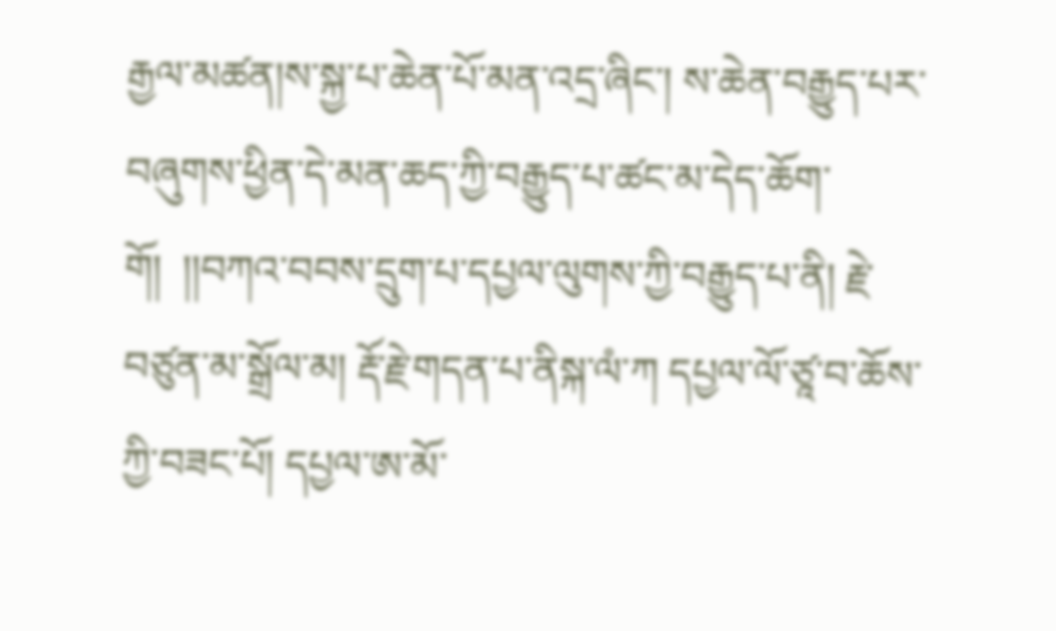རྒྱལ་མཚན།ས་སྐྱ་པ་ཆེན་པོ་མན་འདྲ་ཞིང་། ས་ཆེན་བརྒྱུད་པར་བཞུགས་ཕྱིན་དེ་མན་ཆད་ཀྱི་བརྒྱུད་པ་ཚང་མ་དེད་ཆོག་གོ།  །།བཀའ་བབས་དྲུག་པ་དཔྱལ་ལུགས་ཀྱི་བརྒྱུད་པ་ནི། རྗེ་བཙུན་མ་སྒྲོལ་མ། རྡོ་རྗེ་གདན་པ་ནིསྐ་ལཾ་ཀ དཔྱལ་ལོ་ཙཱ་བ་ཆོས་ཀྱི་བཟང་པོ། དཔྱལ་ཨ་མོ་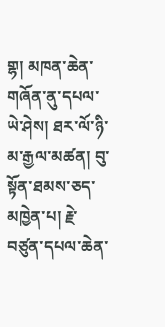གྷ། མཁན་ཆེན་གཞོན་ནུ་དཔལ་ཡེ་ཤེས། ཐར་ལོ་ཉི་མ་རྒྱལ་མཚན། བུ་སྟོན་ཐམས་ཅད་མཁྱེན་པ། རྗེ་བཙུན་དཔལ་ཆེན་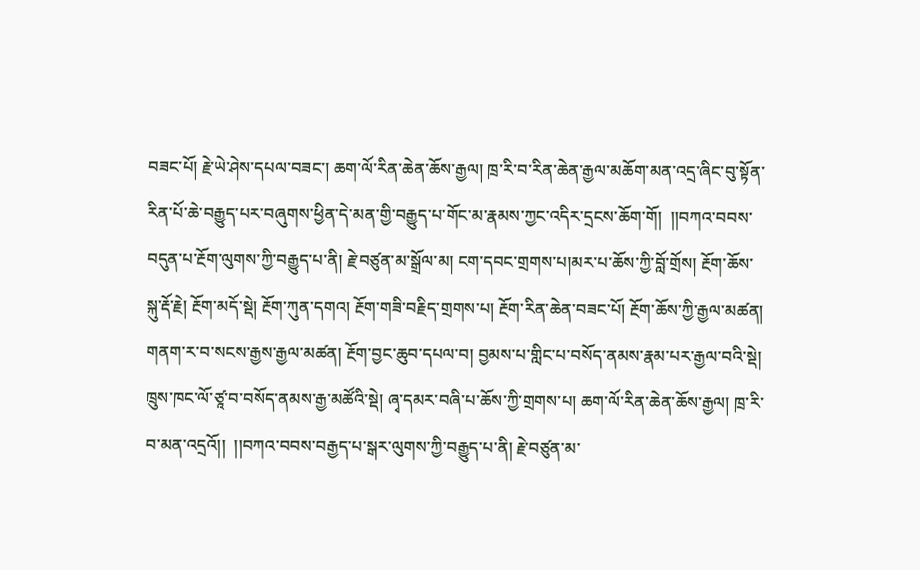བཟང་པོ། རྗེ་ཡེ་ཤེས་དཔལ་བཟང་། ཆག་ལོ་རིན་ཆེན་ཆོས་རྒྱལ། ཁྲ་རི་བ་རིན་ཆེན་རྒྱལ་མཆོག་མན་འདྲ་ཞིང་བུ་སྟོན་རིན་པོ་ཆེ་བརྒྱུད་པར་བཞུགས་ཕྱིན་དེ་མན་གྱི་བརྒྱུད་པ་གོང་མ་རྣམས་ཀྱང་འདིར་དྲངས་ཆོག་གོ།  །།བཀའ་བབས་བདུན་པ་རྔོག་ལུགས་ཀྱི་བརྒྱུད་པ་ནི། རྗེ་བཙུན་མ་སྒྲོལ་མ། ངག་དབང་གྲགས་པ།མར་པ་ཆོས་ཀྱི་བློ་གྲོས། རྔོག་ཆོས་སྐུ་རྡོ་རྗེ། རྔོག་མདོ་སྡེ། རྔོག་ཀུན་དགའ། རྔོག་གཟི་བརྗིད་གྲགས་པ། རྔོག་རིན་ཆེན་བཟང་པོ། རྔོག་ཆོས་ཀྱི་རྒྱལ་མཚན། གནག་ར་བ་སངས་རྒྱས་རྒྱལ་མཚན། རྔོག་བྱང་ཆུབ་དཔལ་བ། བྱམས་པ་གླིང་པ་བསོད་ནམས་རྣམ་པར་རྒྱལ་བའི་སྡེ། ཁྲུས་ཁང་ལོ་ཙཱ་བ་བསོད་ནམས་རྒྱ་མཚོའི་སྡེ། ཞྭ་དམར་བཞི་པ་ཆོས་ཀྱི་གྲགས་པ། ཆག་ལོ་རིན་ཆེན་ཆོས་རྒྱལ། ཁྲ་རི་བ་མན་འདྲའོ།།  །།བཀའ་བབས་བརྒྱད་པ་སྒར་ལུགས་ཀྱི་བརྒྱུད་པ་ནི། རྗེ་བཙུན་མ་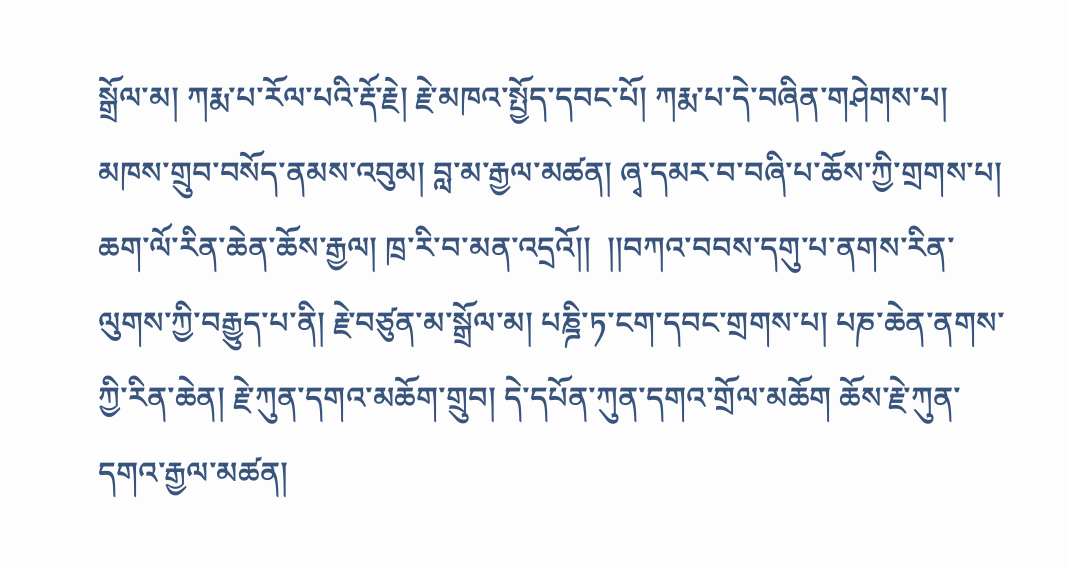སྒྲོལ་མ། ཀརྨ་པ་རོལ་པའི་རྡོ་རྗེ། རྗེ་མཁའ་སྤྱོད་དབང་པོ། ཀརྨ་པ་དེ་བཞིན་གཤེགས་པ། མཁས་གྲུབ་བསོད་ནམས་འབུམ། བླ་མ་རྒྱལ་མཚན། ཞྭ་དམར་བ་བཞི་པ་ཆོས་ཀྱི་གྲགས་པ། ཆག་ལོ་རིན་ཆེན་ཆོས་རྒྱལ། ཁྲ་རི་བ་མན་འདྲའོ།།  །།བཀའ་བབས་དགུ་པ་ནགས་རིན་ལུགས་ཀྱི་བརྒྱུད་པ་ནི། རྗེ་བཙུན་མ་སྒྲོལ་མ། པཎྜི་ཏ་ངག་དབང་གྲགས་པ། པཎ་ཆེན་ནགས་ཀྱི་རིན་ཆེན། རྗེ་ཀུན་དགའ་མཆོག་གྲུབ། དེ་དཔོན་ཀུན་དགའ་གྲོལ་མཆོག ཆོས་རྗེ་ཀུན་དགའ་རྒྱལ་མཚན།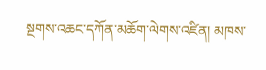སྔགས་འཆང་དཀོན་མཆོག་ལེགས་འཛིན། མཁས་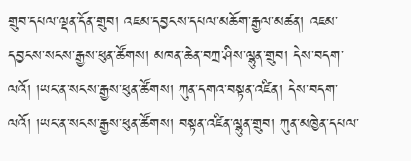གྲུབ་དཔལ་ལྡན་དོན་གྲུབ། འཇམ་དབྱངས་དཔལ་མཆོག་རྒྱལ་མཚན། འཇམ་དབྱངས་སངས་རྒྱས་ཕུན་ཚོགས། མཁན་ཆེན་བཀྲ་ཤིས་ལྷུན་གྲུབ། དེས་བདག་ལའོ། །ཡང་ན་སངས་རྒྱས་ཕུན་ཚོགས། ཀུན་དགའ་བསྟན་འཛིན། དེས་བདག་ལའོ། །ཡང་ན་སངས་རྒྱས་ཕུན་ཚོགས། བསྟན་འཛིན་ལྷུན་གྲུབ། ཀུན་མཁྱེན་དཔལ་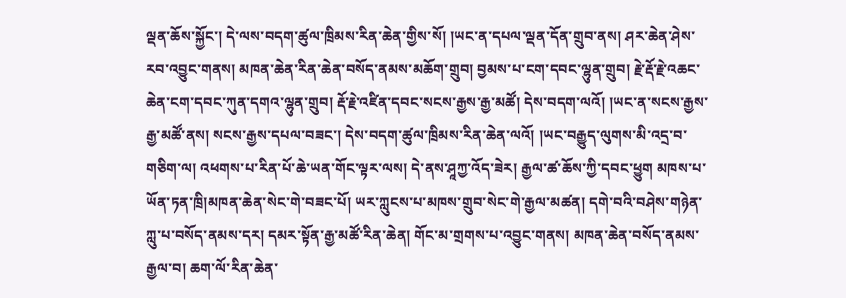ལྡན་ཆོས་སྐྱོང་། དེ་ལས་བདག་ཚུལ་ཁྲིམས་རིན་ཆེན་གྱིས་སོ། །ཡང་ན་དཔལ་ལྡན་དོན་གྲུབ་ནས། ཤར་ཆེན་ཤེས་རབ་འབྱུང་གནས། མཁན་ཆེན་རིན་ཆེན་བསོད་ནམས་མཆོག་གྲུབ། བྱམས་པ་ངག་དབང་ལྷུན་གྲུབ། རྗེ་རྡོ་རྗེ་འཆང་ཆེན་ངག་དབང་ཀུན་དགའ་ལྷུན་གྲུབ། རྡོ་རྗེ་འཛིན་དབང་སངས་རྒྱས་རྒྱ་མཚོ། དེས་བདག་ལའོ། །ཡང་ན་སངས་རྒྱས་རྒྱ་མཚོ་ནས། སངས་རྒྱས་དཔལ་བཟང་། དེས་བདག་ཚུལ་ཁྲིམས་རིན་ཆེན་ལའོ། །ཡང་བརྒྱུད་ལུགས་མི་འདྲ་བ་གཅིག་ལ། འཕགས་པ་རིན་པོ་ཆེ་ཡན་གོང་ལྟར་ལས། དེ་ནས་ཤཱཀྱ་འོད་ཟེར། རྒྱལ་ཚ་ཆོས་ཀྱི་དབང་ཕྱུག མཁས་པ་ཡོན་ཏན་ཁྲི།མཁན་ཆེན་སེང་གེ་བཟང་པོ། ཡར་ཀླུངས་པ་མཁས་གྲུབ་སེང་གེ་རྒྱལ་མཚན། དགེ་བའི་བཤེས་གཉེན་ཀླུ་པ་བསོད་ནམས་དར། དམར་སྟོན་རྒྱ་མཚོ་རིན་ཆེན། གོང་མ་གྲགས་པ་འབྱུང་གནས། མཁན་ཆེན་བསོད་ནམས་རྒྱལ་བ། ཆག་ལོ་རིན་ཆེན་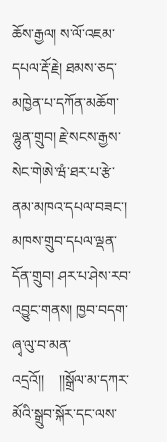ཆོས་རྒྱལ། ས་ལོ་འཇམ་དཔལ་རྡོ་རྗེ། ཐམས་ཅད་མཁྱེན་པ་དཀོན་མཆོག་ལྷུན་གྲུབ། རྗེ་སངས་རྒྱས་སེང་གེཨེ་ཝཾ་ཐར་པ་རྩེ་ནམ་མཁའ་དཔལ་བཟང་། མཁས་གྲུབ་དཔལ་ལྡན་དོན་གྲུབ། ཤར་པ་ཤེས་རབ་འབྱུང་གནས། ཁྱབ་བདག་ཞྭ་ལུ་བ་མན་འདྲའོ།།    །།སྒྲོལ་མ་དཀར་མོའི་སྒྲུབ་སྐོར་དང་ལས་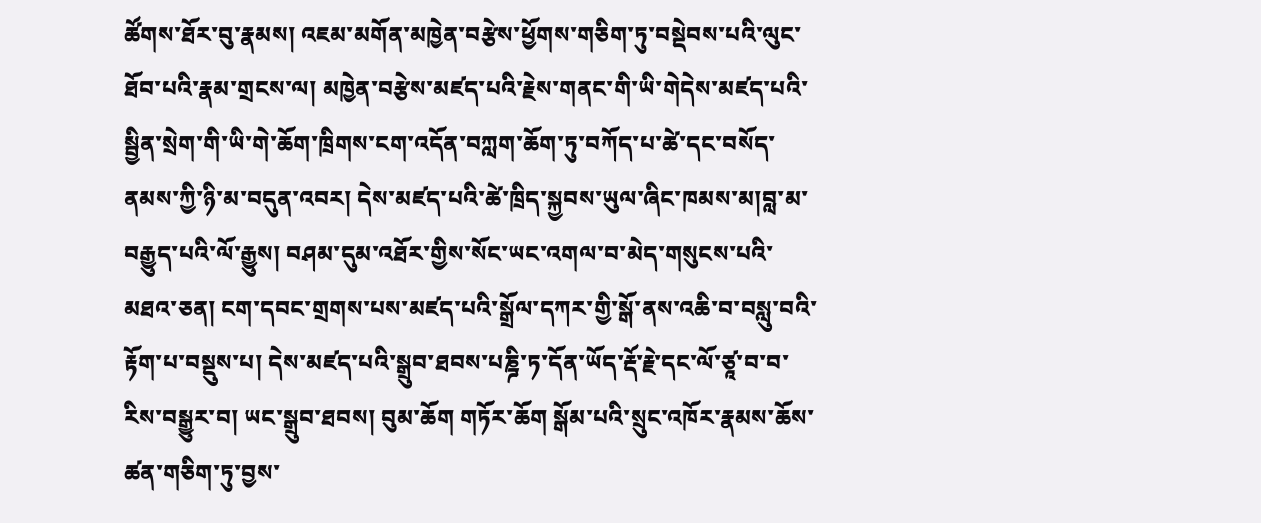ཚོགས་ཐོར་བུ་རྣམས། འཇམ་མགོན་མཁྱེན་བརྩེས་ཕྱོགས་གཅིག་ཏུ་བསྡེབས་པའི་ལུང་ཐོབ་པའི་རྣམ་གྲངས་ལ། མཁྱེན་བརྩེས་མཛད་པའི་རྗེས་གནང་གི་ཡི་གེདེས་མཛད་པའི་སྦྱིན་སྲེག་གི་ཡི་གེ་ཆོག་ཁྲིགས་ངག་འདོན་བཀླག་ཆོག་ཏུ་བཀོད་པ་ཚེ་དང་བསོད་ནམས་ཀྱི་ཉི་མ་བདུན་འབར། དེས་མཛད་པའི་ཚེ་ཁྲིད་སྐྱབས་ཡུལ་ཞིང་ཁམས་མ།བླ་མ་བརྒྱུད་པའི་ལོ་རྒྱུས། བཤམ་དུམ་འཐོར་གྱིས་སོང་ཡང་འགལ་བ་མེད་གསུངས་པའི་མཐའ་ཅན། ངག་དབང་གྲགས་པས་མཛད་པའི་སྒྲོལ་དཀར་གྱི་སྒོ་ནས་འཆི་བ་བསླུ་བའི་རྟོག་པ་བསྡུས་པ། དེས་མཛད་པའི་སྒྲུབ་ཐབས་པཎྜི་ཏ་དོན་ཡོད་རྡོ་རྗེ་དང་ལོ་ཙཱ་བ་བ་རིས་བསྒྱུར་བ། ཡང་སྒྲུབ་ཐབས། བུམ་ཆོག གཏོར་ཆོག སྒོམ་པའི་སྲུང་འཁོར་རྣམས་ཆོས་ཚན་གཅིག་ཏུ་བྱས་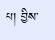པ། བྱིས་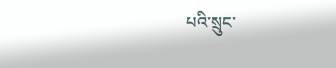པའི་སྲུང་